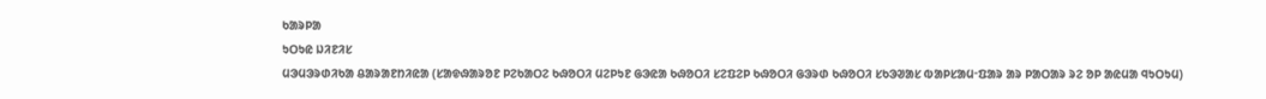ᱠᱟᱨᱞᱟ
ᱩᱛᱩᱭ ᱡᱤᱱᱤᱥ
ᱢᱳᱢᱳᱨᱰᱤᱠᱟ ᱪᱟᱨᱟᱱᱴᱤᱭᱟ (ᱥᱟᱫᱷᱟᱨᱚᱱ ᱞᱮᱠᱟᱛᱮ ᱠᱷᱚᱛᱤ ᱢᱮᱞᱩᱱ ᱜᱳᱭᱟ ᱠᱷᱚᱛᱤ ᱥᱮᱯᱮᱞ ᱠᱷᱚᱛᱤ ᱜᱳᱨᱰ ᱠᱷᱚᱛᱤ ᱥᱠᱳᱣᱟᱥ ᱵᱟᱞᱥᱟᱢᱼᱯᱟᱨ ᱟᱨ ᱞᱟᱛᱟᱨ ᱨᱮ ᱚᱞ ᱟᱭᱢᱟ ᱧᱩᱛᱩᱢ)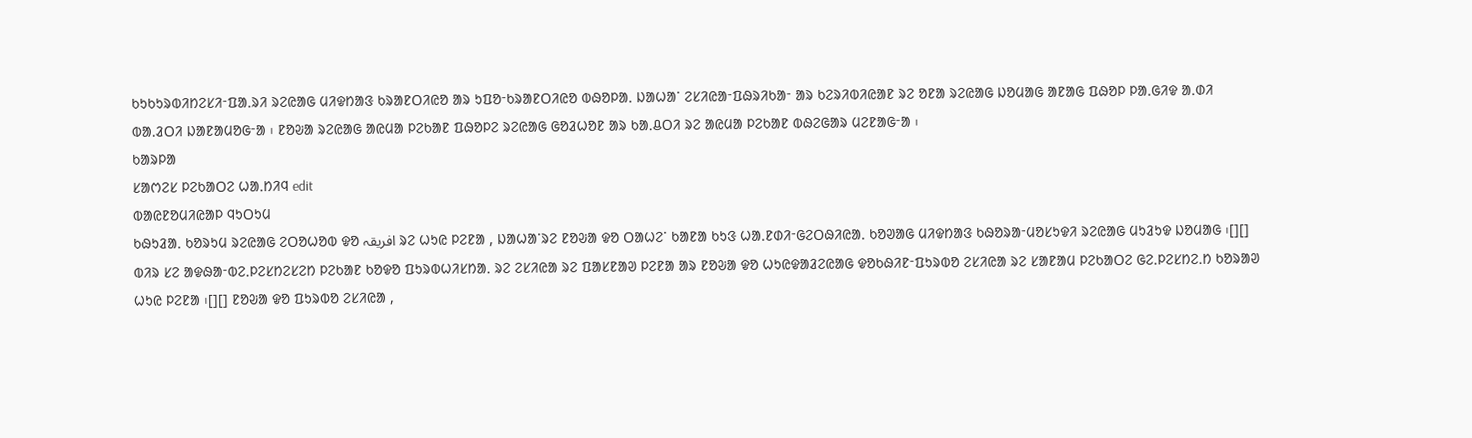ᱠᱩᱠᱩᱨᱵᱤᱴᱮᱥᱤᱼᱯᱟᱹᱨᱤ ᱨᱮᱭᱟᱜ ᱢᱤᱫᱴᱟᱝ ᱠᱨᱟᱱᱛᱤᱭᱚ ᱟᱨ ᱩᱯᱚᱼᱠᱨᱟᱱᱛᱤᱭᱚ ᱵᱷᱚᱞᱟᱹ ᱡᱟᱦᱟᱸ ᱮᱥᱤᱭᱟᱼᱯᱷᱨᱤᱠᱟᱼ ᱟᱨ ᱠᱮᱨᱤᱵᱤᱭᱟᱱ ᱨᱮ ᱚᱱᱟ ᱨᱮᱭᱟᱜ ᱡᱚᱢᱟᱜ ᱟᱱᱟᱜ ᱯᱷᱚᱞ ᱞᱟᱹᱜᱤᱫ ᱟᱹᱰᱤ ᱵᱟᱹᱲᱛᱤ ᱡᱟᱱᱟᱢᱚᱜᱼᱟ ᱾ ᱱᱚᱶᱟ ᱨᱮᱭᱟᱜ ᱟᱭᱢᱟ ᱞᱮᱠᱟᱱ ᱯᱷᱚᱞᱮ ᱨᱮᱭᱟᱜ ᱜᱚᱲᱦᱚᱱ ᱟᱨ ᱠᱟᱹᱪᱛᱤ ᱨᱮ ᱟᱭᱢᱟ ᱞᱮᱠᱟᱱ ᱵᱷᱮᱜᱟᱨ ᱢᱮᱱᱟᱜᱼᱟ ᱾
ᱠᱟᱨᱞᱟ
ᱥᱟᱬᱮᱥ ᱞᱮᱠᱟᱛᱮ ᱦᱟᱹᱴᱤᱧ edit
ᱵᱟᱭᱱᱚᱢᱤᱭᱟᱞ ᱧᱩᱛᱩᱢ
ᱠᱷᱩᱲᱟᱹ ᱠᱚᱨᱩᱢ ᱨᱮᱭᱟᱜ ᱮᱛᱚᱦᱚᱵ ᱫᱚ افریقہ ᱨᱮ ᱦᱩᱭ ᱞᱮᱱᱟ , ᱡᱟᱦᱟᱸᱨᱮ ᱱᱚᱶᱟ ᱫᱚ ᱛᱟᱦᱮᱸ ᱠᱟᱱᱟ ᱠᱩᱝ ᱦᱟᱹᱱᱰᱤᱼᱜᱮᱛᱷᱤᱭᱟᱹ ᱠᱚᱣᱟᱜ ᱢᱤᱫᱴᱟᱝ ᱠᱷᱚᱨᱟᱼᱢᱚᱥᱩᱫᱤ ᱨᱮᱭᱟᱜ ᱢᱩᱲᱩᱫ ᱡᱚᱢᱟᱜ ᱾[][] ᱵᱤᱨ ᱥᱮ ᱟᱫᱷᱟᱼᱵᱮᱹᱞᱮᱥᱴᱮᱥᱮᱴ ᱞᱮᱠᱟᱱ ᱠᱚᱫᱚ ᱯᱩᱨᱵᱦᱤᱥᱴᱟᱹ ᱨᱮ ᱮᱥᱤᱭᱟ ᱨᱮ ᱯᱟᱥᱱᱟᱣ ᱞᱮᱱᱟ ᱟᱨ ᱱᱚᱶᱟ ᱫᱚ ᱦᱩᱭᱫᱟᱲᱮᱭᱟᱜ ᱫᱚᱠᱷᱤᱱᱼᱯᱩᱨᱵᱚ ᱮᱥᱤᱭᱟ ᱨᱮ ᱥᱟᱱᱟᱢ ᱞᱮᱠᱟᱛᱮ ᱜᱮᱹᱞᱮᱥᱴᱮᱹᱴ ᱠᱚᱨᱟᱣ ᱦᱩᱭ ᱞᱮᱱᱟ ᱾[][] ᱱᱚᱶᱟ ᱫᱚ ᱯᱩᱨᱵᱚ ᱮᱥᱤᱭᱟ ,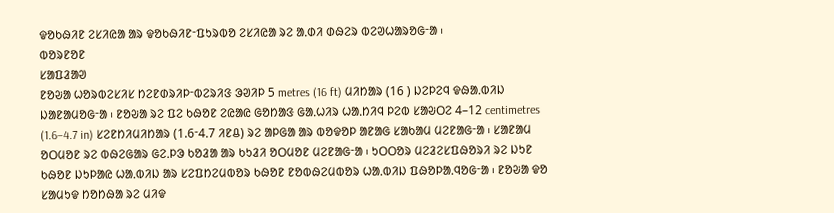ᱫᱚᱠᱷᱤᱱ ᱮᱥᱤᱭᱟ ᱟᱨ ᱫᱚᱠᱷᱤᱱᱼᱯᱩᱨᱵᱚ ᱮᱥᱤᱭᱟ ᱨᱮ ᱟᱹᱰᱤ ᱰᱷᱮᱨ ᱵᱮᱣᱦᱟᱨᱚᱜᱼᱟ ᱾
ᱵᱚᱨᱱᱚᱱ
ᱥᱟᱯᱲᱟᱣ
ᱱᱚᱶᱟ ᱦᱚᱨᱵᱮᱥᱤᱥ ᱴᱮᱱᱰᱨᱤᱞᱼᱵᱮᱨᱤᱝ ᱳᱣᱤᱞ 5 metres (16 ft) ᱢᱤᱴᱟᱨ (16 ) ᱡᱮᱞᱮᱧ ᱫᱷᱟᱹᱵᱤᱡ ᱡᱟᱱᱟᱢᱚᱜᱼᱟ ᱾ ᱱᱚᱶᱟ ᱨᱮ ᱯᱮ ᱠᱷᱚᱱ ᱮᱭᱟᱭ ᱜᱚᱴᱟᱝ ᱜᱟᱹᱦᱤᱨ ᱦᱟᱹᱴᱤᱧ ᱞᱮᱵ ᱥᱟᱶᱛᱮ 4–12 centimetres (1.6–4.7 in) ᱥᱮᱱᱴᱤᱢᱤᱴᱟᱨ (1.6ᱼ4ᱹ7 ᱤᱱᱪ) ᱨᱮ ᱟᱞᱜᱟ ᱟᱨ ᱵᱚᱫᱚᱞ ᱟᱱᱟᱜ ᱥᱟᱠᱟᱢ ᱢᱮᱱᱟᱜᱼᱟ ᱾ ᱥᱟᱱᱟᱢ ᱚᱛᱢᱚᱱ ᱨᱮ ᱵᱷᱮᱜᱟᱨ ᱜᱮᱹᱞᱳ ᱠᱚᱲᱟ ᱟᱨ ᱠᱩᱲᱤ ᱚᱛᱢᱚᱱ ᱢᱮᱱᱟᱜᱼᱟ ᱾ ᱩᱛᱛᱚᱨ ᱢᱮᱲᱮᱥᱯᱷᱚᱨᱤ ᱨᱮ ᱡᱩᱱ ᱠᱷᱚᱱ ᱡᱩᱞᱟᱭ ᱦᱟᱹᱵᱤᱡ ᱟᱨ ᱥᱮᱯᱴᱮᱢᱵᱚᱨ ᱠᱷᱚᱱ ᱱᱚᱵᱷᱮᱢᱵᱚᱨ ᱦᱟᱹᱵᱤᱡ ᱯᱷᱚᱞᱟᱹᱧᱚᱜᱼᱟ ᱾ ᱱᱚᱶᱟ ᱫᱚ ᱥᱟᱢᱩᱫ ᱴᱚᱴᱷᱟ ᱨᱮ ᱢᱤᱫ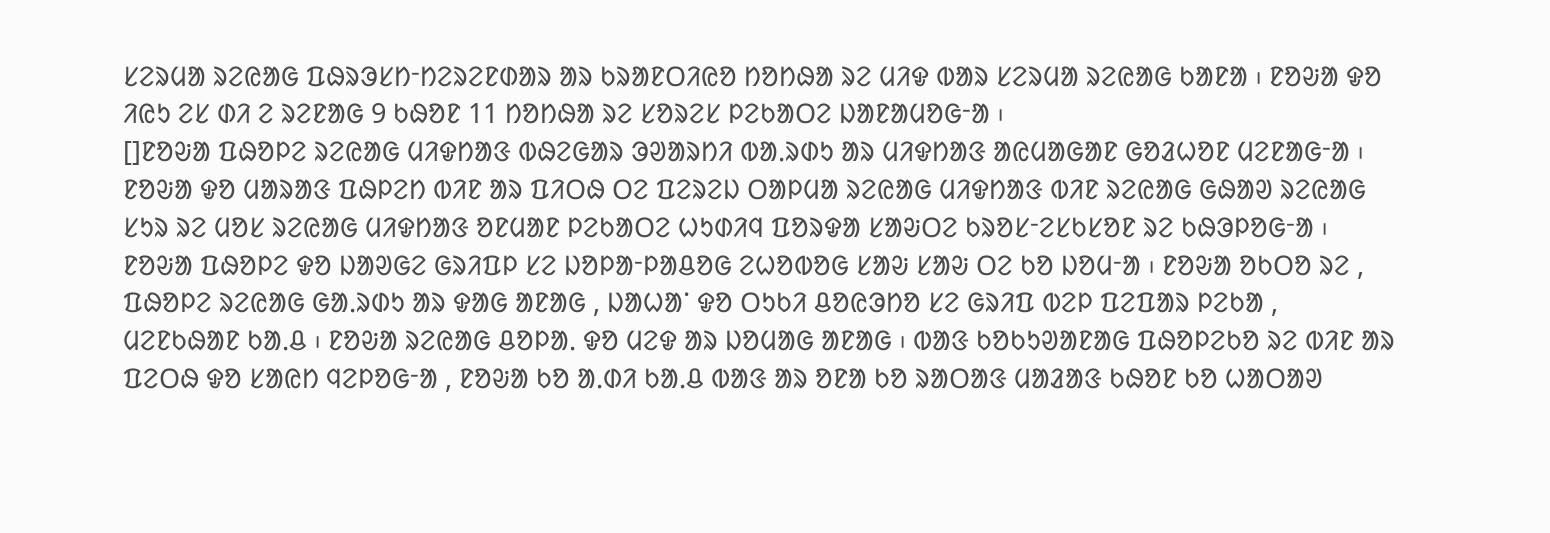ᱥᱮᱨᱢᱟ ᱨᱮᱭᱟᱜ ᱯᱷᱨᱳᱥᱴᱼᱴᱮᱨᱮᱱᱰᱟᱨ ᱟᱨ ᱠᱨᱟᱱᱛᱤᱭᱚ ᱴᱚᱴᱷᱟ ᱨᱮ ᱢᱤᱫ ᱵᱟᱨ ᱥᱮᱨᱢᱟ ᱨᱮᱭᱟᱜ ᱠᱟᱱᱟ ᱾ ᱱᱚᱶᱟ ᱫᱚ ᱤᱭᱩ ᱮᱥ ᱰᱤ ᱮ ᱨᱮᱱᱟᱜ 9 ᱠᱷᱚᱱ 11 ᱴᱚᱴᱷᱟ ᱨᱮ ᱥᱚᱨᱮᱥ ᱞᱮᱠᱟᱛᱮ ᱡᱟᱱᱟᱢᱚᱜᱼᱟ ᱾
[]ᱱᱚᱶᱟ ᱯᱷᱚᱞᱮ ᱨᱮᱭᱟᱜ ᱢᱤᱫᱴᱟᱝ ᱵᱷᱮᱜᱟᱨ ᱳᱣᱟᱨᱴᱤ ᱵᱟᱹᱨᱰᱩ ᱟᱨ ᱢᱤᱫᱴᱟᱝ ᱟᱭᱢᱟᱜᱟᱱ ᱜᱚᱲᱦᱚᱱ ᱢᱮᱱᱟᱜᱼᱟ ᱾ ᱱᱚᱶᱟ ᱫᱚ ᱢᱟᱨᱟᱝ ᱯᱷᱞᱮᱴ ᱵᱤᱱ ᱟᱨ ᱯᱤᱛᱷ ᱛᱮ ᱯᱮᱨᱮᱡ ᱛᱟᱞᱢᱟ ᱨᱮᱭᱟᱜ ᱢᱤᱫᱴᱟᱝ ᱵᱤᱱ ᱨᱮᱭᱟᱜ ᱜᱷᱟᱣ ᱨᱮᱭᱟᱜ ᱥᱩᱨ ᱨᱮ ᱢᱚᱥ ᱨᱮᱭᱟᱜ ᱢᱤᱫᱴᱟᱝ ᱚᱱᱢᱟᱱ ᱞᱮᱠᱟᱛᱮ ᱦᱩᱰᱤᱧ ᱯᱚᱨᱫᱟ ᱥᱟᱶᱛᱮ ᱠᱨᱚᱥᱼᱮᱥᱠᱥᱚᱱ ᱨᱮ ᱠᱷᱳᱞᱚᱜᱼᱟ ᱾ ᱱᱚᱶᱟ ᱯᱷᱚᱞᱮ ᱫᱚ ᱡᱟᱣᱜᱮ ᱜᱨᱤᱯᱞ ᱥᱮ ᱡᱚᱞᱟᱼᱞᱟᱪᱚᱜ ᱮᱦᱚᱵᱚᱜ ᱥᱟᱶ ᱥᱟᱶ ᱛᱮ ᱠᱚ ᱡᱚᱢᱼᱟ ᱾ ᱱᱚᱶᱟ ᱚᱠᱛᱚ ᱨᱮ , ᱯᱷᱚᱞᱮ ᱨᱮᱭᱟᱜ ᱜᱟᱹᱨᱰᱩ ᱟᱨ ᱫᱟᱜ ᱟᱱᱟᱜ , ᱡᱟᱦᱟᱸ ᱫᱚ ᱛᱩᱠᱤ ᱪᱚᱭᱳᱴᱚ ᱥᱮ ᱜᱨᱤᱯ ᱵᱮᱞ ᱯᱮᱯᱟᱨ ᱞᱮᱠᱟ , ᱢᱮᱱᱠᱷᱟᱱ ᱠᱟᱹᱪ ᱾ ᱱᱚᱶᱟ ᱨᱮᱭᱟᱜ ᱪᱚᱞᱟᱹ ᱫᱚ ᱢᱮᱫ ᱟᱨ ᱡᱚᱢᱟᱜ ᱟᱱᱟᱜ ᱾ ᱵᱟᱝ ᱠᱚᱠᱩᱣᱟᱱᱟᱜ ᱯᱷᱚᱞᱮᱠᱚ ᱨᱮ ᱵᱤᱱ ᱟᱨ ᱯᱮᱛᱷ ᱫᱚ ᱥᱟᱭᱴ ᱧᱮᱞᱚᱜᱼᱟ , ᱱᱚᱶᱟ ᱠᱚ ᱟᱹᱰᱤ ᱠᱟᱹᱪ ᱵᱟᱝ ᱟᱨ ᱚᱱᱟ ᱠᱚ ᱨᱟᱛᱟᱝ ᱢᱟᱲᱟᱝ ᱠᱷᱚᱱ ᱠᱚ ᱦᱟᱛᱟᱣ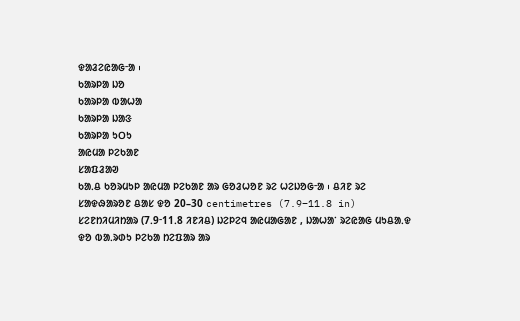ᱫᱟᱲᱮᱭᱟᱜᱼᱟ ᱾
ᱠᱟᱨᱞᱟ ᱡᱚ
ᱠᱟᱨᱞᱟ ᱵᱟᱦᱟ
ᱠᱟᱨᱞᱟ ᱡᱟᱝ
ᱠᱟᱨᱞᱟ ᱩᱛᱩ
ᱟᱭᱢᱟ ᱞᱮᱠᱟᱱ
ᱥᱟᱯᱲᱟᱣ
ᱠᱟᱹᱪ ᱠᱚᱨᱢᱩᱞ ᱟᱭᱢᱟ ᱞᱮᱠᱟᱱ ᱟᱨ ᱜᱚᱲᱦᱚᱱ ᱨᱮ ᱦᱮᱡᱚᱜᱼᱟ ᱾ ᱪᱤᱱ ᱨᱮ ᱥᱟᱫᱷᱟᱨᱚᱱ ᱪᱟᱥ ᱫᱚ 20–30 centimetres (7.9–11.8 in) ᱥᱮᱱᱴᱤᱢᱤᱴᱟᱨ (7ᱹ9ᱼ11ᱹ8 ᱤᱱᱤᱪ) ᱡᱮᱞᱮᱧ ᱟᱭᱢᱟᱜᱟᱱ , ᱡᱟᱦᱟᱸ ᱨᱮᱭᱟᱜ ᱢᱩᱪᱟᱹᱫ ᱫᱚ ᱵᱟᱹᱨᱰᱩ ᱞᱮᱠᱟ ᱴᱮᱯᱟᱨ ᱟᱨ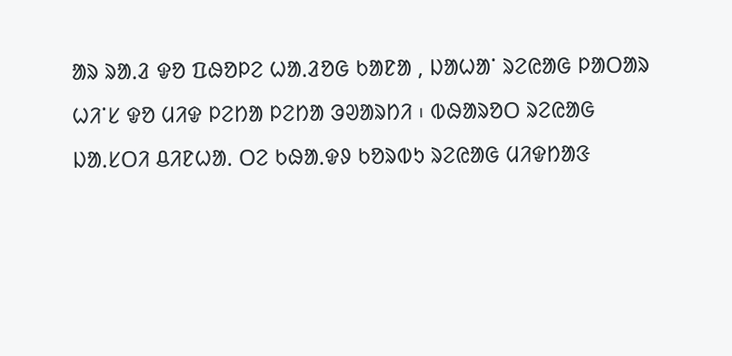ᱟᱨ ᱨᱟᱹᱲ ᱫᱚ ᱯᱷᱚᱞᱮ ᱦᱟᱹᱲᱚᱜ ᱠᱟᱱᱟ , ᱡᱟᱦᱟᱸ ᱨᱮᱭᱟᱜ ᱞᱟᱛᱟᱨ ᱦᱤᱸᱥ ᱫᱚ ᱢᱤᱫ ᱞᱮᱴᱟ ᱞᱮᱴᱟ ᱳᱣᱟᱨᱴᱤ ᱾ ᱵᱷᱟᱨᱚᱛ ᱨᱮᱭᱟᱜ ᱡᱟᱹᱥᱛᱤ ᱪᱤᱱᱦᱟᱹ ᱛᱮ ᱠᱷᱟᱹᱫᱽ ᱠᱚᱨᱵᱩ ᱨᱮᱭᱟᱜ ᱢᱤᱫᱴᱟᱝ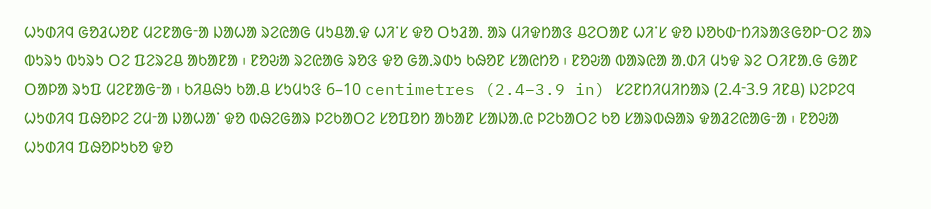ᱦᱩᱰᱤᱧ ᱜᱚᱲᱦᱚᱱ ᱢᱮᱱᱟᱜᱼᱟ ᱡᱟᱦᱟ ᱨᱮᱭᱟᱜ ᱢᱩᱪᱟᱹᱫ ᱦᱤᱸᱥ ᱫᱚ ᱛᱩᱲᱟᱹ ᱟᱨ ᱢᱤᱫᱴᱟᱝ ᱪᱮᱛᱟᱱ ᱦᱤᱸᱥ ᱫᱚ ᱡᱚᱠᱰᱼᱴᱤᱨᱟᱝᱜᱚᱞᱼᱛᱮ ᱟᱨ ᱵᱩᱨᱩ ᱵᱩᱨᱩ ᱛᱮ ᱯᱮᱨᱮᱪ ᱟᱠᱟᱱᱟ ᱾ ᱱᱚᱶᱟ ᱨᱮᱭᱟᱜ ᱨᱚᱝ ᱫᱚ ᱜᱟᱹᱨᱰᱩ ᱠᱷᱚᱱ ᱥᱟᱭᱴᱚ ᱾ ᱱᱚᱶᱟ ᱵᱟᱨᱭᱟ ᱟᱹᱰᱤ ᱢᱩᱫ ᱨᱮ ᱛᱤᱱᱟᱹᱜ ᱜᱟᱱ ᱛᱟᱞᱟ ᱨᱩᱯ ᱢᱮᱱᱟᱜᱼᱟ ᱾ ᱠᱤᱪᱷᱩ ᱠᱟᱹᱪ ᱥᱩᱢᱩᱝ 6–10 centimetres (2.4–3.9 in) ᱥᱮᱱᱴᱤᱢᱤᱴᱟᱨ (2.4ᱼ3.9 ᱤᱱᱪ) ᱡᱮᱞᱮᱧ ᱦᱩᱰᱤᱧ ᱯᱷᱚᱞᱮ ᱮᱢᱼᱟ ᱡᱟᱦᱟᱸ ᱫᱚ ᱵᱷᱮᱜᱟᱨ ᱞᱮᱠᱟᱛᱮ ᱥᱚᱯᱚᱴ ᱟᱠᱟᱱ ᱥᱟᱡᱟᱹᱭ ᱞᱮᱠᱟᱛᱮ ᱠᱚ ᱥᱟᱨᱵᱷᱟᱨ ᱫᱟᱲᱮᱭᱟᱜᱼᱟ ᱾ ᱱᱚᱶᱟ ᱦᱩᱰᱤᱧ ᱯᱷᱚᱞᱩᱠᱚ ᱫᱚ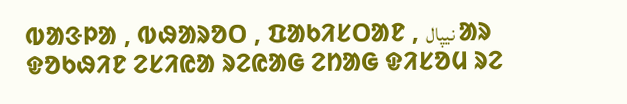ᱵᱟᱝᱞᱟ , ᱵᱷᱟᱨᱚᱛ , ᱯᱟᱠᱤᱥᱛᱟᱱ , نیپال ᱟᱨ ᱫᱚᱠᱷᱤᱱ ᱮᱥᱤᱭᱟ ᱨᱮᱭᱟᱜ ᱮᱴᱟᱜ ᱫᱤᱥᱚᱢ ᱨᱮ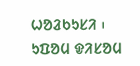ᱦᱚᱲᱠᱩᱥᱤ ᱾ ᱩᱯᱚᱢ ᱫᱤᱥᱚᱢ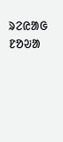ᱨᱮᱭᱟᱜ ᱱᱚᱶᱟ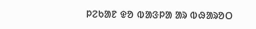ᱞᱮᱠᱟᱱ ᱫᱚ ᱵᱟᱝᱞᱟ ᱟᱨ ᱵᱷᱟᱨᱚᱛ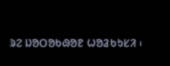ᱨᱮ ᱡᱚᱛᱚᱠᱷᱚᱱ ᱦᱚᱲᱠᱩᱥᱤ ᱾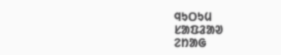ᱧᱩᱛᱩᱢ
ᱥᱟᱯᱲᱟᱣ
ᱮᱴᱟᱜ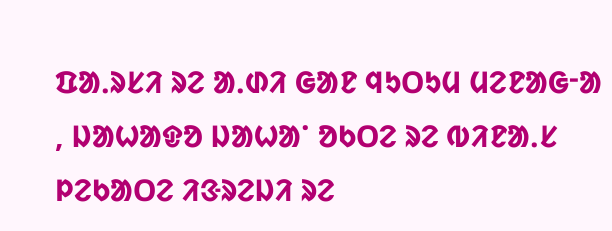ᱯᱟᱹᱨᱥᱤ ᱨᱮ ᱟᱹᱰᱤ ᱜᱟᱱ ᱧᱩᱛᱩᱢ ᱢᱮᱱᱟᱜᱼᱟ , ᱡᱟᱦᱟᱫᱚ ᱡᱟᱦᱟᱸ ᱚᱠᱛᱮ ᱨᱮ ᱵᱤᱱᱟᱹᱥ ᱞᱮᱠᱟᱛᱮ ᱤᱝᱨᱮᱡᱤ ᱨᱮ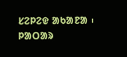ᱥᱮᱞᱮᱫ ᱟᱠᱟᱱᱟ ᱾ ᱞᱟᱛᱟᱨ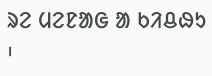ᱨᱮ ᱢᱮᱱᱟᱜ ᱟ ᱠᱤᱪᱷᱩ ᱾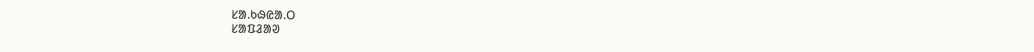ᱥᱟ.ᱠᱷᱭᱟ.ᱛ
ᱥᱟᱯᱲᱟᱣ